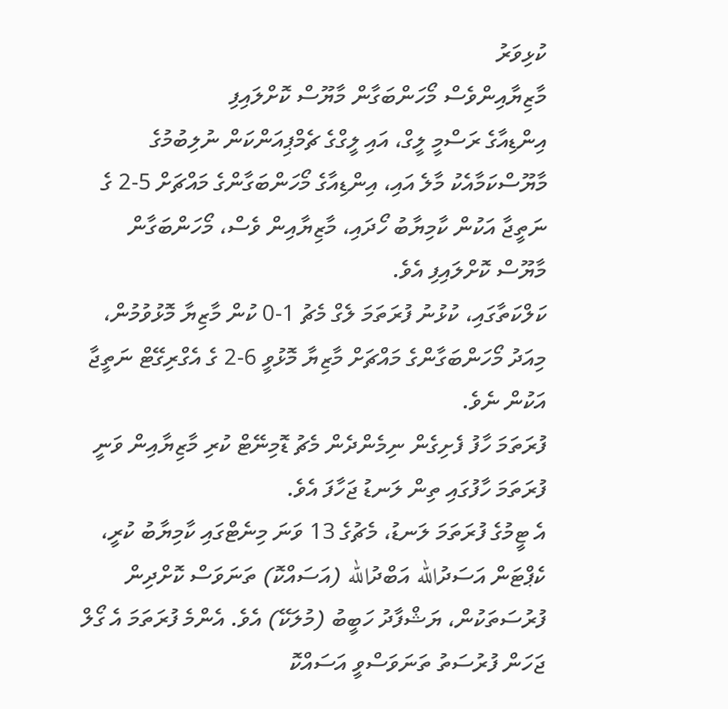ކުޅިވަރު
މާޒިޔާއިންވެސް މޯހަންބަގާން މާޔޫސް ކޮށްލައިފި
އިންޑިއާގެ ރަސްމީ ލީގް، އައި ލީގްގެ ޗެމްޕިއަންކަން ނުލިބުމުގެ މާޔޫސްކަމާއެކު މާލެ އައި، އިންޑިއާގެ މޯހަންބަގާންގެ މައްޗަށް 5-2 ގެ ނަތީޖާ އަކުން ކާމިޔާބު ހޯދައި، މާޒިޔާއިން ވެސް، މޯހަންބަގާން މާޔޫސް ކޮށްލައިފި އެވެ.
ކަލްކަތާގައި، ކުޅުނު ފުރަތަމަ ލެގް މެޗު 1-0 ކުން މާޒިޔާ މޮޅުވުމުން، މިއަދު މޯހަންބަގާންގެ މައްޗަށް މާޒިޔާ މޮޅުވީ 6-2 ގެ އެގްރިގޭޓް ނަތީޖާ އަކުން ނެވެ.
ފުރަތަމަ ހާފު ފެށިގެން ނިމެންދެން މެޗު ޑޮމިނޭޓް ކުރި މާޒިޔާއިން ވަނީ ފުރަތަމަ ހާފުގައި ތިން ލަނޑު ޖަހާފަ އެވެ.
އެ ޓީމުގެ ފުރަތަމަ ލަނޑު، މެޗުގެ 13 ވަނަ މިނެޓްގައި ކާމިޔާބު ކުރީ، ކެޕްޓަން އަސަދުالله އަބްދުالله (އަސައްކޮ) ތަނަވަސް ކޮށްދިން ފުރުސަތަކުން، ޔަޝްފާދު ހަބީބު (މުލަކޭ) އެވެ. އެންމެ ފުރަތަމަ އެ ގޯލް ޖަހަން ފުރުސަތު ތަނަވަސްވީ އަސައްކޮ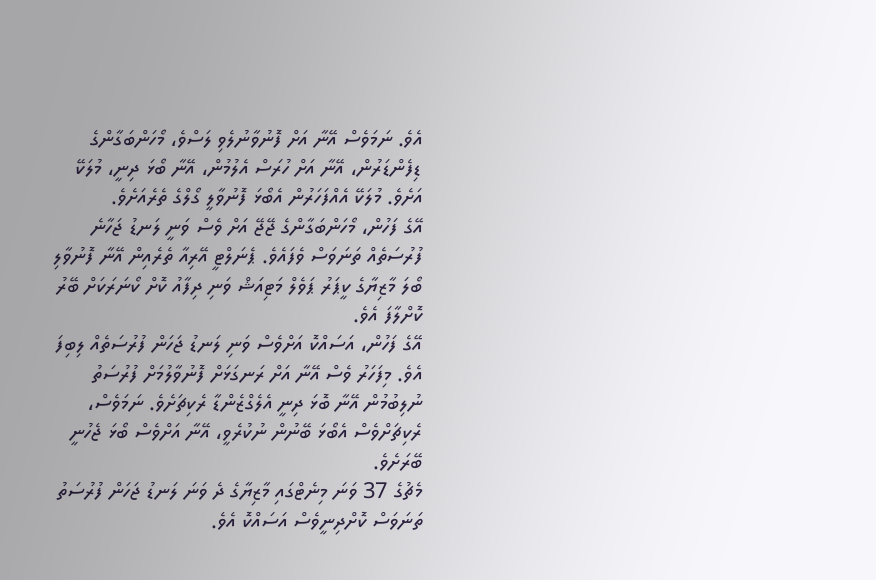އެވެ. ނަމަވެސް އޭނާ އަށް ފޮނުވާނުލެވި ލަސްވެ، މޯހަންބަގާންގެ ޑިފެންޑަރުން، އޭނާ އަށް ހުރަސް އެލުމުން، އޭނާ ބޯޅަ ދިނީ، މުލަކޭ އަށެވެ. މުލަކޭ އެއްފަހަރުން އެބޯޅަ ފޮނުވާލީ ގޯލްގެ ތެރެއަށެވެ.
އޭގެ ފަހުން، މޯހަންބަގާންގެ ޖޭޖޭ އަށް ވެސް ވަނީ ލަނޑު ޖަހާނެ ފުރުސަތެއް ތަނަވަސް ވެފައެވެ. ޕެނަލްޓީ އޭރިއާ ތެރެއިން އޭނާ ފޮނުވާލި ބޯލަ މާޒިޔާގެ ކީޕަރު ޕަވެލް މަޓިއަޝް ވަނި ދިފާއު ކޮށް ކޯނަރަކަށް ބޭރު ކޮށްލާފަ އެވެ.
އޭގެ ފަހުން، އަސައްކޮ އަށްވެސް ވަނި ލަނޑު ޖަހަން ފުރުސަތެއް ލިބިފަ އެވެ. މިފަހަރު ވެސް އޭނާ އަށް ރަނގަޅަށް ފޮނުވާލުމަށް ފުރުސަތު ނުލިބުމުން އޭނާ ބޮޅަ ދިނީ އެލެގްޒެންޑާ ރެކިޗަށެވެ. ނަމަވެސް، ރެކިޗަށްވެސް އެބޯޅަ ބޭނުން ނުކުރެވީ، އޭނާ އަށްވެސް ބޯޅަ ޖެހުނީ ބޭރަށެވެ.
މެޗުގެ 37 ވަނަ މިނެޓްގައި މާޒިޔާގެ ދެ ވަނަ ލަނޑު ޖަހަން ފުރުސަތު ތަނަވަސް ކޮށްދިނީވެސް އަސައްކޮ އެވެ.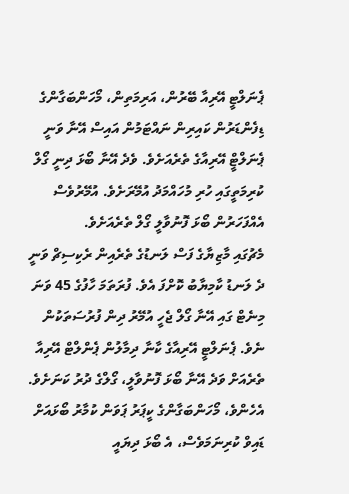ޕެނަލްޓީ އޭރިއާ ބޭރުން، އަރިމަތިން، މޯހަންބަގާންގެ ޑިފެންޑަރުން ކައިރިން ނައްޓަމުން އައިސް އޭނާ ވަނީ ޕެނަލްޓްީ އޭރިއާގެ ތެރެއަށެވެ. ވެދެ އޭނާ ބޯޅަ ދިނީ ގޯލް ކުރިމަތީގައި ހުރި މުހައްމަދު އުމޭރަށެވެ. އުމޭރުވެސް އެއްފަހަރުން ބޯޅަ ފޮނުވާލީ ގޯލް ތެރެއަށެވެ.
މެޗުގައި މާޒިޔާގެ ފަސް ލަނޑުގެ ތެރެއިން ރެކިސިޗް ވަނީ ދެ ލަނޑު ކާމިޔާބު ކޮށްފަ އެވެ. ފުރަތަމަ ހާފުގެ 45 ވަނަ މިނެޓް ގައި އޭނާ ގޯލް ޖެހީ އުމޭރު ދިން ފުރުސަތަކުން ނެވެ. ޕެނަލްޓީ އޭރިއާގެ ކާނާ ދިމާލުން ޕެންލްޓް އޭރިއާ ތެރެއަށް ވަދެ އޭނާ ބޯޅަ ފޮނުވާލީ، ގޯލްގެ ދުރު ކަނަށެވެ. އެހެންވެ، މޯހަންބަގާންގެ ކީޕަރު ޕަވަން ކުމާރު ބޯޅައަށް ޑައިވް ކުރިނަމަވެސް، އެ ބޯޅަ ދިޔައީ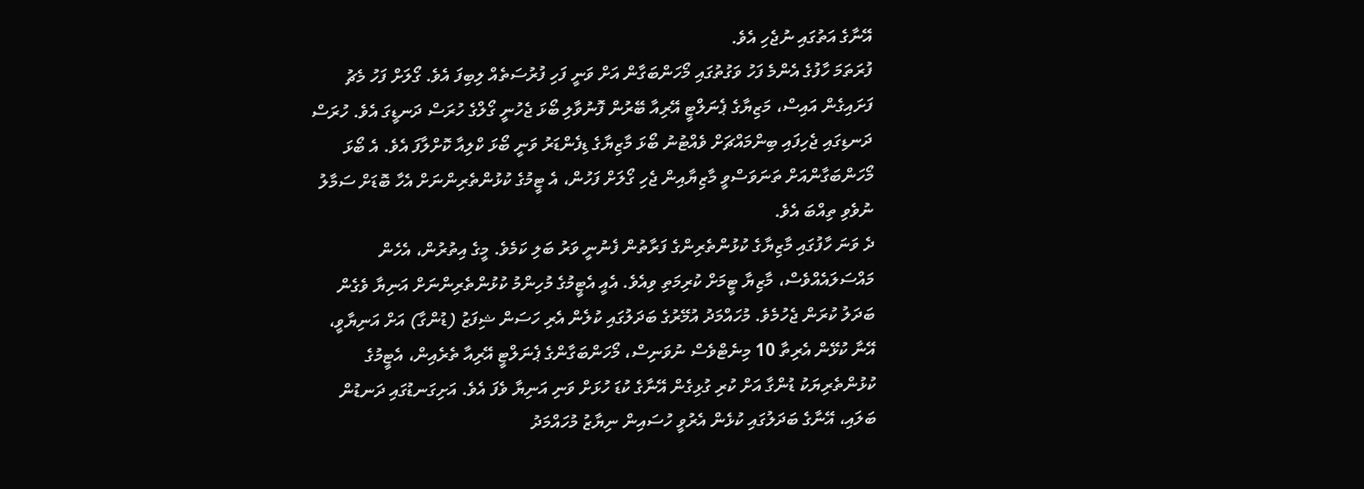އޭނާގެ އަތުގައި ނުޖެހި އެވެ.
ފުރަތަމަ ހާފުގެ އެންމެ ފަހު ވަގުތުގައި މޯހަންބަގާން އަށް ވަނީ ފަހި ފުރުސަތެއް ލިބިފަ އެވެ. ގޯލަށް ފަހު މެޗު ފަށައިގެން އައިސް، މަޒިޔާގެ ޕެނަލްޓީ އޭރިއާ ބޭރުން ފޮނުވާލި ބޯޅަ ޖެހުނީ ގޯލްގެ ހުރަސް ދަނޑީގަ އެވެ. ހުރަސް ދަނޑިގައި ޖެހިފައި ބިންމައްޗަށް ވެއްޓުނު ބޯޅަ މާޒިޔާގެ ޑިފެންޑަރު ވަނީ ބޯޅަ ކްލިއާ ކޮށްލާފަ އެވެ. އެ ބޯޅަ މޯހަންބަގާންއަށް ތަނަވަސްވީ މާޒިޔާއިން ޖެހި ގޯލަށް ފަހުން، އެ ޓީމުގެ ކުޅުންތެރިންނަށް އެހާ ބޮޑަށް ސަމާލު ނުވެވި ތިއްބަ އެވެ.
ދެ ވަނަ ހާފުގައި މާޒިޔާގެ ކުޅުންތެރިންގެ ފަރާތުން ފެނުނީ ވަރު ބަލި ކަމެވެ. މީގެ އިތުރުން، އެހެން މައްސަލައެއްވެސް، މާޒިޔާ ޓީމަށް ކުރިމަތި ވިއެވެ. އެއީ އެޓީމުގެ މުހިންމު ކުޅުންތެރިންނަށް އަނިޔާ ވެގެން ބަދަލު ކުރަން ޖެހުމެވެ. މުހައްމަދު އުމޭރުގެ ބަދަލުގައި ކުލެން އެރި ހަސަން ޝިފަޒު (ޑުންގާ) އަށް އަނިޔާވީ، އޭނާ ކުޅޭން އެރިތާ 10 މިނެޓްވެސް ނުވަނިސް، މޯހަންބަގާންގެ ޕެނަލްޓީ އޭރިއާ ތެރެއިން، އެޓީމުގެ ކުޅުންތެރިޔަކު ޑުންގާ އަށް ކުރި ގުޅިގެން އޭނާގެ ކުޑަ ހުޅަށް ވަނި އަނިޔާ ވެފަ އެވެ. އަށިގަނޑުގައި ދަނޑުން ބަލައި، އޭނާގެ ބަދަލުގައި ކުޅެން އެރުވީ ހުސައިން ނިޔާޒު މުހައްމަދު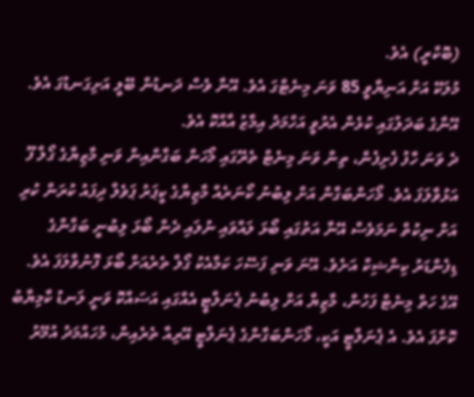(ބޮކްރީ) އެވެ.
މުލަކޭ އަށް އަނިޔާވީ 85 ވަނަ މިނެޓްގަ އެވެ. އޭނާ ވެސް ދަނޑުން ބޭލީ އަށިގަނޑުގަ އެވެ. އޭނާގެ ބަދަލުގައި ކުޅެން އެރުވީ އަހްމަދު އިމާޒު އާއްކޮ އެވެ.
ދެ ވަނަ ހާފު ފެށިފެން، ތިން ވަނަ މިނެޓް ތެރޭގައި މޯހަން ބަގާންއިން ވަނި މާޒިޔާގެ ގޯލް ފޫ އަޅުވާލަފަ އެވެ. މޯހަންބަގާން އަށް ލިބުނު ކޯނަރެއް މާޒިޔާގެ ކީޕަރު ޕަވެލް ދިފައު ކުރަން ކުރި އަށް ނިކުތް ނަމަވެސް އޭނާ އަތުގައި ބޯޅަ ލައްވައި ނުލައި ދެން ބޯޅަ ލިބުނީ ބަގާންގެ ޑިފެންޑަރު ކިންޝިކް އަށެވެ. އޭނަ ވަނި ފަސޭހަ ކަމާއެކު ގޯލް ތެރެއަށް ބޯޅަ ފޮނުވާލަފަ އެވެ.
އޭގެ ހަތް މިނެޓް ފަހުން، މާޒިޔާ އަށް ލިބުނު ޕެނަލްޓީ އެއްގައި އަސައްކޮ ވަނީ ލަނޑު ކާމިޔާބު ކޮށްފަ އެވެ. އެ ޕެނަލްޓީ އަކީ، މޯހަންބަގާންގެ ޕެނަލްޓީ އޭރިއާ ތެރެއިން، މުހައްމަދު އުމޭރު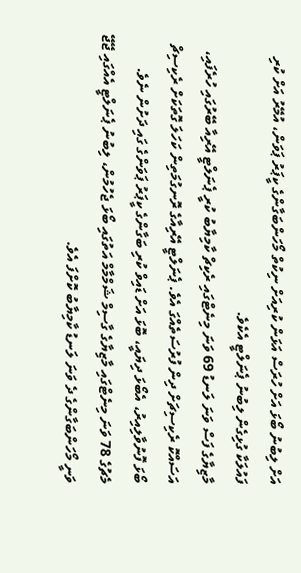އަށް ލިބުނު ބޯޅަ އަށް ހުރަސް އަޅަން ކުރިއަށް ނިކުތް މޯހަންބަގާންގެ ކީޕަރު ޕަވަން، އުމޭރު އަށް ކުރި ފައުލަކާ ގުޅިގެން ލިބުނު ޕެނަލްޓީ އެކެވެ.
މާޒިޔާގެ ފަސް ވަނަ ލަނޑު 69 ވަނަ މިނެޓްގައި ރެކިޗް ކާމިޔާބު ކުރީ ޕެނަލްޓީ އޭރިއާ ބޭރުގައި ހުރެފައި، އަސައްކޮ ރެކިސިޗަށް ދިން ފުރުސަތެއްގަ އެވެ. ޕެނަލްޓީ އޭރިއާގެ ރޮނގުމަތިން ކަހަލަ ގޮތަކަށް ރެކިސިޗް ބޯޅަ ފޮނުވާލިއިރު، އެބޯޅަ ދިޔައީ، ބޮޅަ އަށް ޑައިވް ކުރި ބަގާންގެ ކީޕަރު ޕަވަންގެ ގައި ދަށުން ނެވެ.
މެޗުގެ 78 ވަނަ މިނެޓްގައި މާޒިޔާގެ ގާސިމް ޝަމްމާމް އަތުގައި ބޯޅަ ޖެހުމުން، ލިބުނު ޕެނަލްޓީ އެއްގައި ޖޭޖޭ ވަނީ މޯހަންބަގާންގެ ދެ ވަނަ ލަނޑު ކާމިޔާބު ކޮށްފަ އެވެ.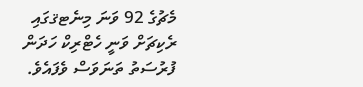މެޗުގެ 92 ވަނަ މިނެޓޤގައި ރެކިޗަށް ވަނީ ހެޓްރިކް ހަދަން ފުރުސަތު ތަނަވަސް ވެފައެވެ.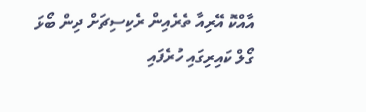އާއްކޮ އޭރިއާ ތެރެއިން ރެކިސިޗަށް ދިން ބޯޅަ ގޯލް ކައިރިގައި ހުރެފައި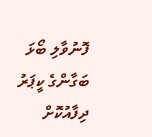ފޮނުވާލި ބޯޅަ ބަގާންގެ ކީޕަރު ދިފާއުކޮށް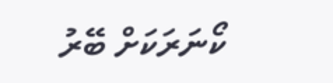ކޯނަރަކަށް ބޭރު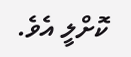ކޮށްލީ އެވެ.